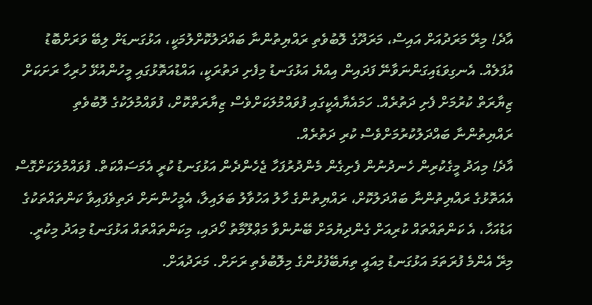އާދެ! މިރޭ މަރަދުއަށް އައިސް، މަރަދޫގެ ލޮބުވެތި ރައްޔިތުންނާ ބައްދަލުކޮށްލުމަކީ، އަޅުގަނޑަށް ލިބޭ ވަރަށްބޮޑު އުފަލެއް. އެނގިވަޑައިގަންނަވާނޭ ފަދައިން އިއްޔެ އަޅުގަނޑު މިފެށި ދަތުރަކީ، އައްޑުއަތޮޅުގައި މީހުންއުޅޭ ހުރިހާ ރަށަކަށް ޒިޔާރަތް ކުރުމަށް ފެށި ދަތުރެއް. ހަމައެޔާއެކީގައި ފުވައްމުލަކަށްވެސް ޒިޔާރަތްކޮށް، ފުވައްމުލަކުގެ ލޮބުވެތި ރައްޔިތުންނާ ބައްދަލުކުރުމަށްވެސް ކުރި ދަތުރެއް.
އާދެ! މިއަދު މީގެކުރިން ހެނދުނުން ފެށިގެން މެންދުރުފަހާ ޖެހެންދެން އަޅުގަނޑު ކުރީ އެމަސައްކަތް. ފުވައްމުލަކަށްގޮސް އެއަތޮޅުގެ ރައްޔިތުންނާ ބައްދަލުކޮށް، ރައްޔިތުންގެ ހާލު އަހުވާލު ބަލައިލާ، އެމީހުންނަށް ދަތިވެފައިވާ ކަންތައްތަކުގެ އަޑުއަހާ، އެ ކަންތައްތައް ކުރިއަށް ގެންދިޔުމަށް ބޭނުންވާ މަޢްލޫމާތު ހޯދައި، މިކަންތައްތައް އަޅުގަނޑު މިއަދު މިކުރީ.
މިރޭ އެންމެ ފުރަތަމަ އަޅުގަނޑު މިއައީ ތިޔަބޭފުޅުންގެ މިލޮބުވެތި ރަށަށް. މަރަދުއަށް.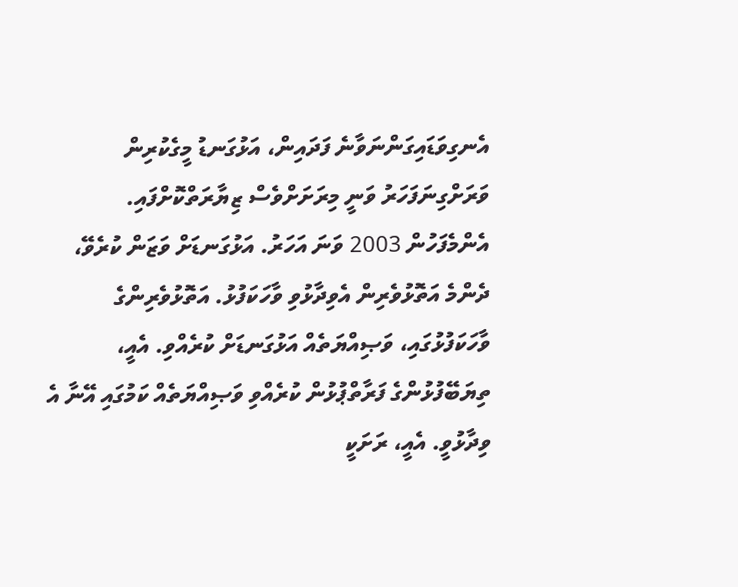އެނގިވަޑައިގަންނަވާނެ ފަދައިން، އަޅުގަނޑު މީގެކުރިން ވަރަށްގިނަފަހަރު ވަނީ މިރަށަށްވެސް ޒިޔާރަތްކޮށްފައި. އެންމެފަހުން 2003 ވަނަ އަހަރު. އަޅުގަނޑަށް ވަޒަން ކުރެވޭ، ދެންމެ އަތޮޅުވެރިން އެވިދާޅުވި ވާހަކަފުޅު. އަތޮޅުވެރިންގެ ވާހަކަފުޅުގައި، ވަޞިއްޔަތެއް އަޅުގަނޑަށް ކުރެއްވި. އެއީ، ތިޔަބޭފުޅުންގެ ފަރާތްޕުޅުން ކުރެއްވި ވަޞިއްޔަތެއް ކަމުގައި އޭނާ އެ ވިދާޅުވީ. އެއީ، ރަށަކީ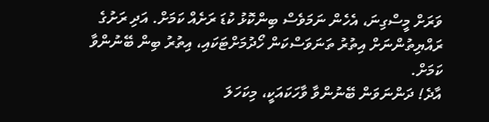ވަރަށް މީސްގިނަ، އެހެން ނަމަވެސް ބިންކޮޅު ކުޑަ ރަށެއް ކަމަށް. އަދި ރަށުގެ ރައްޔިތުންނަށް އިތުރު ތަނަވަސްކަން ހޯދުމަށްޓަކައި، އިތުރު ބިން ބޭނުންވާ ކަމަށް.
އާދެ! ދަންނަވަން ބޭނުންވާ ވާހަކައަކީ، މިކަހަލަ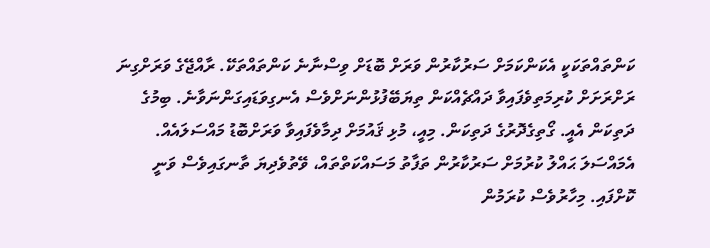ކަންތައްތަކަކީ އެކަންކަމަށް ސަރުކާރުން ވަރަށް ބޮޑަށް ވިސްނާނެ ކަންތައްތަކޭ. ރާއްޖޭގެ ވަރަށްގިނަ ރަށްރަށަށް ކުރިމަތިވެފައިވާ ދައްޗެއްކަން ތިޔަބޭފުޅުންނަށްވެސް އެނގިވަޑައިގަންނަވާނެ. ބިމުގެ ދަތިކަން އެއީ. ގޯތިގެދޮރުގެ ދަތިކަން. މިއީ، މުޅި ޤައުމަށް ދިމާވެފައިވާ ވަރަށްބޮޑު މައްސަލައެއް. އެމައްސަލަ ޙައްލު ކުރުމަށް ސަރުކާރުން ތަފާތު މަސައްކަތްތައް، ވޭތުވެދިޔަ ތާނގައިވެސް ވަނީ ކޮށްފައި. މިހާރުވެސް ކުރަމުން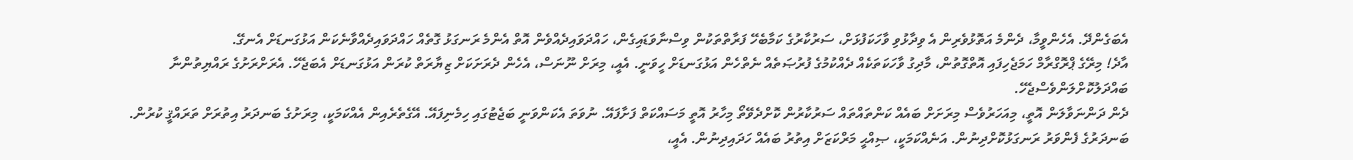އެބަގެންދޭ. އެހެންވީމާ، ދެންމެ އަތޮޅުވެރިން އެ ވިދާޅުވި ވާހަކަފުޅަށް، ސަރުކާރުގެ ކަމާބެހޭ ފަރާތްތަކުން ވިސްނާވަޑައިގެން، ހައްދަވައިދެއްވެން އޮތް އެންމެ ރަނގަޅު ގޮތެއް ހައްދަވައިދެއްވާނެކަން އަޅުގަނޑަށް އެނގޭ.
އާދެ! މިރޭގެ ޕްރޮގްރާމް ހަމަޖެހިފައި އޮތްގޮތުން، މާދިގު ވާހަކަތަކެއް ދެއްކުމުގެ ފުރުޞަތެއް ނެތްހެން އަޅުގަނޑަށް ހީވަނީ. އެއީ، މިރަށް ނޫނަސް، އެހެން ދެރަށަކަށް ޒިޔާރަތް ކުރަން އަޅުގަނޑަށް އެބަޖެހޭ. އެރަށްރަށުގެ ރައްޔިތުންނާ ބައްދަލުކޮށްލަންވެސްޖެހޭ.
ދެން ދަންނަވާލަން އޮތީ، މިއަހަރުވެސް މިރަށަށް ބައެއް ކަންތައްތައް ސަރުކާރުން ކޮށްދެވޭތޯ މިހާރު އޮތީ މަސައްކަތް ފަށާފައޭ. ނުވަތަ އެކަންވަނީ ބަޖެޓުގައި ހިމެނިފައޭ. އޭގެތެރެއިން އެއްކަމަކީ، މިރަށުގެ ބަނދަރު އިތުރަށް ތަރައްޤީ ކުރުން. ބަނދަރުގެ ފެންވަރު ރަނގަޅުކޮށްދިނުން. އަނެއްކަމަކީ، ޞިއްޙީ މަރްކަޒަށް އިތުރު ބައެއް ހަދައިދިނުން. އެއީ،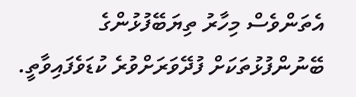އެތަންވެސް މިހާރު ތިޔަބޭފުޅުންގެ ބޭނުންފުޅުތަކަށް ފުދޭވަރަށްވުރެ ކުޑަވެފައިވާތީ.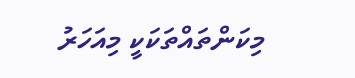މިކަންތައްތަކަކީ މިއަހަރު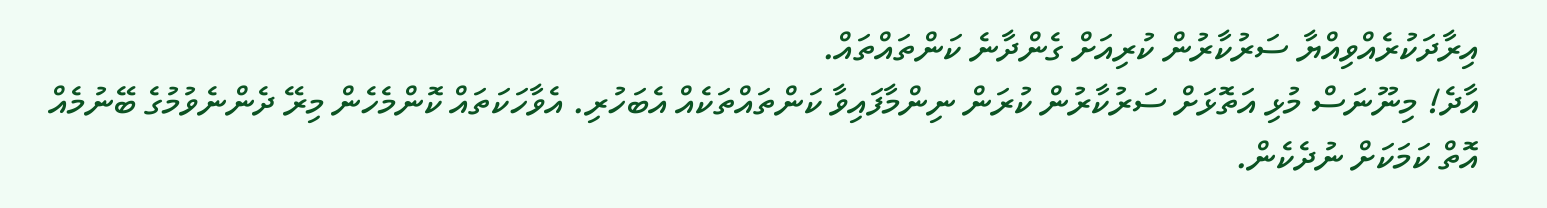އިރާދަކުރެއްވިއްޔާ ސަރުކާރުން ކުރިއަށް ގެންދާނެ ކަންތައްތައް.
އާދެ! މިނޫނަސް މުޅި އަތޮޅަށް ސަރުކާރުން ކުރަން ނިންމާފައިވާ ކަންތައްތަކެއް އެބަހުރި. އެވާހަކަތައް ކޮންމެހެން މިރޭ ދެންނެވުމުގެ ބޭނުމެއް އޮތް ކަމަކަށް ނުދެކެން.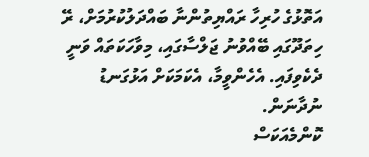އަތޮޅުގެ ހުރިހާ ރައްޔިތުންނާ ބައްދަލުކުރުމަށް، ރޭ ހިތަދޫގައި ބޭއްވުނު ޖަލްސާގައި، މިވާހަކަތައް ވަނީ ދެކެވިފައި. އެހެންވީމާ، އެކަމަކަށް އަޅުގަނޑު ނުދާނަން.
ކޮންމެއަކަސް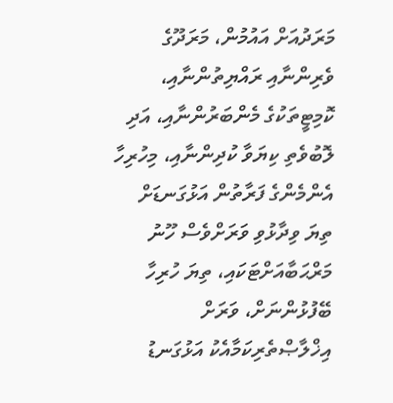މަރަދުއަށް އައުމުން، މަރަދޫގެ ވެރިންނާއި ރައްޔިތުންނާއި، ކޮމިޓީތަކުގެ މެންބަރުންނާއި، އަދި ލޮބުވެތި ކިޔަވާ ކުދިންނާއި، މިހުރިހާ އެންމެންގެ ފަރާތުން އަޅުގަނޑަށް ތިޔަ ވިދާޅުވި ވަރަށްވެސް ހޫނު މަރްޙަބާއަށްޓަކައި، ތިޔަ ހުރިހާ ބޭފުޅުންނަށް، ވަރަށް އިޚްލާޞްތެރިކަމާއެކު އަޅުގަނޑު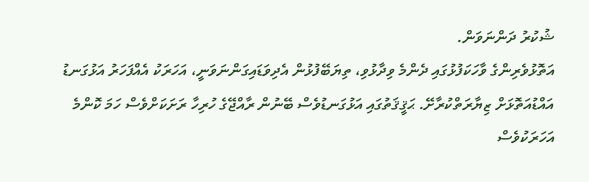ޝުކުރު ދަންނަވަން.
އަތޮޅުވެރިންގެ ވާހަކަފުޅުގައި ދެންމެ ވިދާޅުވި، ތިޔަބޭފުޅުން އެދިވަޑައިގަންނަވަނީ، އަހަރަކު އެއްފަހަރު އަޅުގަނޑު އައްޑުއަތޮޅަށް ޒިޔާރަތްކުރާށޭ. ޙަޤީޤަތުގައި އަޅުގަނޑުވެސް ބޭނުން ރާއްޖޭގެ ހުރިހާ ރަށަކަށްވެސް ހަމަ ކޮންމެ އަހަރަކުވެސް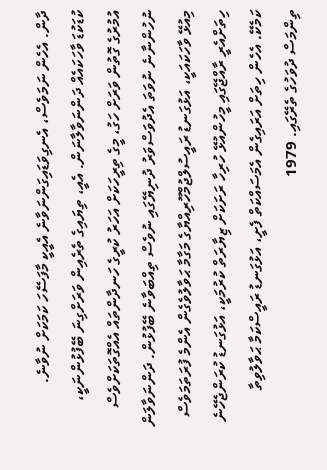ދާން. އެހެން ނަމަވެސް، އެނގިވަޑައިގަންނަވާނެ އެއީކީ މާފަސޭހަ ކަމަކަށް ނުވާނެ.
ކުޑަކުޑަ ވާހަކައެއް ދަންނަވާލާނަން. އެއީ، ތިޔައިގެ ތެރެއިން ވަރަށްގިނަ ބޭފުޅުންނަކީ، އުމުރުގެ ގޮތުން ވަރަށް ހަގު، މީގެ ތިރީހަކަށް އަހަރު ކުރީގެ ހަނދާންތައް އެއްގޮތަކަށްވެސް ނުހުންނާނެ ނުވަތަ އެދުވަސްވަރު ދުނިޔޭގައި ނުވެސް ތިއްބަވާނެ ބޭފުޅުން. ދަންނަވާލަން މިއުޅޭ ވާހަކައަކީ، އަޅުގަނޑު ރައީސުލްޖުމްހޫރިއްޔާގެ މަގާމާ ޙަވާލުވެގެން އެންމެ ފުރަތަމަވެސް ހިތަށްއެރީ ރާއްޖޭގައި މީހުންއުޅޭ ހުރިހާ ރަށަކަށް ޒިޔާރަތް ކުރުމަކީ، އަޅުގަނޑު ކުރަންޖެހޭނެ ކަމެކޭ. އެހެން ހިތަށް އަރައިގެން އެމަސައްކަތް ފެށީ، އަޅުގަނޑު ރައީސްކަމާ ޙަވާލުވިތާ ތިންމަސް ދުވަހުގެ ތެރޭގައި. 1979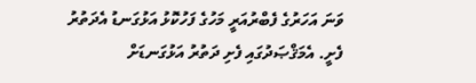ވަނަ އަހަރުގެ ފެބްރުއަރީ މަހުގެ ފަހުކޮޅު އަޅުގަނޑު އެދަތުރު ފެށީ. އެމަޤްޞަދުގައި ފެށި ދަތުރު އަޅުގަނޑަށް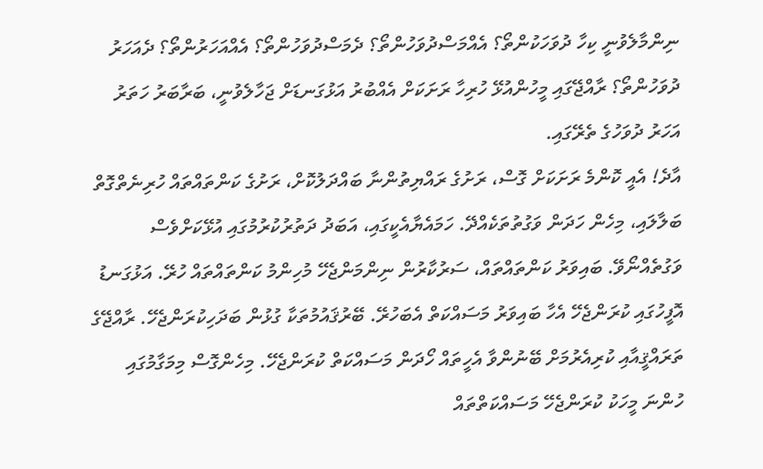ނިންމާލެވުނީ ކިހާ ދުވަހަކުންތޯ؟ އެއްމަސްދުވަހުންތޯ؟ ދެމަސްދުވަހުންތޯ؟ އެއްއަހަރުންތޯ؟ ދެއަހަރު ދުވަހުންތޯ؟ ރާއްޖޭގައި މީހުންއުޅޭ ހުރިހާ ރަށަކަށް އެއްބުރު އަޅުގަނޑަށް ޖަހާލެވުނީ، ބަރާބަރު ހަތަރު އަހަރު ދުވަހުގެ ތެރޭގައި.
އާދެ! އެއީ ކޮންމެ ރަށަކަށް ގޮސް، ރަށުގެ ރައްޔިތުންނާ ބައްދަލުކޮށް، ރަށުގެ ކަންތައްތައް ހުރިނެތްގޮތް ބަލާލައި، މިހެން ހަދަން ވަގުތުތަކެއްދޭ. ހަމައެޔާއެކީގައި، އަބަދު ދަތުރުކުރުމުގައި އުޅޭކަށްވެސް ވަގުތެއްނޯވޭ. ބައިވަރު ކަންތައްތައް، ސަރުކާރުން ނިންމަންޖެހޭ މުހިންމު ކަންތައްތައް ހުރޭ. އަޅުގަނޑު އޮފީހުގައި ކުރަންޖެހޭ އެހާ ބައިވަރު މަސައްކަތް އެބަހުރޭ. ބޭރުޤައުމުތަކާ ގުޅުން ބަދަހިކުރަންޖެހޭ. ރާއްޖޭގެ ތަރައްޤީއާއި ކުރިއެރުމަށް ބޭނުންވާ އެހީތައް ހޯދަން މަސައްކަތް ކުރަންޖެހޭ. މިހެންގޮސް މިމަގާމުގައި ހުންނަ މީހަކު ކުރަންޖެހޭ މަސައްކަތްތައް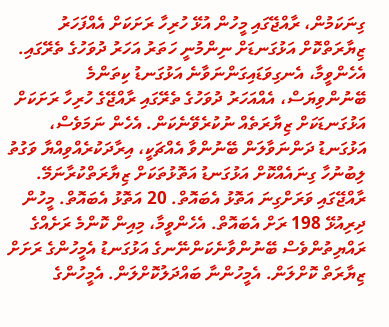ގިނަކަމުން، ރާއްޖޭގައި މީހުން އުޅޭ ހުރިހާ ރަށަކަށް އެއްފަހަރު ޒިޔާރަތްކޮށް އަޅުގަނޑަށް ނިންމުނީ ހަތަރު އަހަރު ދުވަހުގެ ތެރޭގައި.
އެހެންވީމާ، އެނގިވަޑައިގަންނަވާނެ އަޅުގަނޑު ކިތަންމެ ބޭނުންވިޔަސް، އެއްއަހަރު ދުވަހުގެ ތެރޭގައި ރާއްޖޭގެ ހުރިހާ ރަށަކަށް އަޅުގަނޑަކަށް ޒިޔާރަތެއް ނުކުރެވޭނެކަން. އެހެން ނަމަވެސް، އަޅުގަނޑު ދަންނަވާލަން ބޭނުންވާ އެއްޗަކީ، އިރާދަކުރެއްވިއްޔާ ވަގުތު ލިބުނުހާ ގިނައެއްކޮށް އަޅުގަނޑު އަތޮޅުތަކަށް ޒިޔާރަތްކުރާނަމޭ. ރާއްޖޭގައި ވަރަށްގިނަ އަތޮޅު އެބައޮތް. 20 އަތޮޅު އެބައޮތް. މީހުން ދިރިއުޅޭ 198 ރަށް އެބައޮތް. އެހެންވީމާ، މިއިން ކޮންމެ ރަށެއްގެ ރައްޔިތުންވެސް ބޭނުންވާނެކަންނޭނގެ އަޅުގަނޑު އެމީހުންގެ ރަށަށް ޒިޔާރަތް ކޮށްލަން. އެމީހުންނާ ބައްދަލުކޮށްލަން. އެމީހުންގެ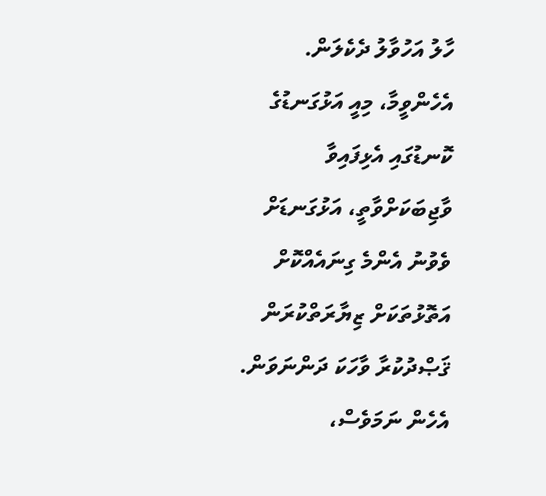ހާލު އަހުވާލު ދެކެލަން. އެހެންވީމާ، މިއީ އަޅުގަނޑުގެ ކޮނޑުގައި އެޅިފައިވާ ވާޖިބަކަށްވާތީ، އަޅުގަނޑަށް ވެވުނު އެންމެ ގިނައެއްކޮށް އަތޮޅުތަކަށް ޒިޔާރަތްކުރަން ޤަޞްދުކުރާ ވާހަކަ ދަންނަވަން. އެހެން ނަމަވެސް،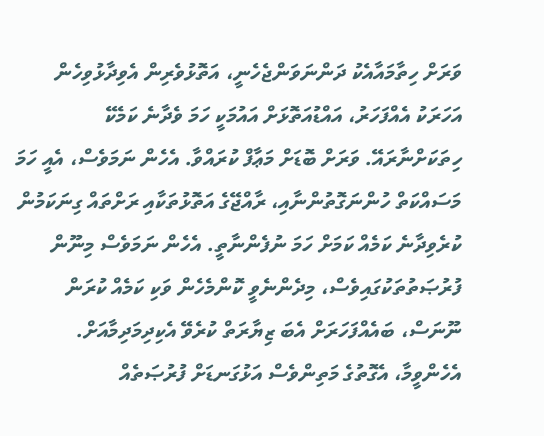ވަރަށް ހިތާމައާއެކު ދަންނަވަންޖެހެނީ، އަތޮޅުވެރިން އެވިދާޅުވިހެން އަހަރަކު އެއްފަހަރު، އައްޑުއަތޮޅަށް އައުމަކީ ހަމަ ވެދާނެ ކަމެކޭ ހިތަކަށްނާރައޭ. ވަރަށް ބޮޑަށް މަޢާފް ކުރައްވާ. އެހެން ނަމަވެސް، އެއީ ހަމަ މަސައްކަތް ހުންނަގޮތުންނާއި، ރާއްޖޭގެ އަތޮޅުތަކާއި ރަށްތައް ގިނަކަމުން ކުރެވިދާނެ ކަމެއް ކަމަށް ހަމަ ނުފެންނާތީ. އެހެން ނަމަވެސް މިނޫން ފުރުޞަތުތަކުގައިވެސް، މިދެންނެވީ ކޮންމެހެން ވަކި ކަމެއް ކުރަން ނޫނަސް، ބައެއްފަހަރަށް އެބަ ޒިޔާރަތް ކުރެވޭ އެކިދިމަދިމާއަށް. އެހެންވީމާ، އެގޮތުގެ މަތިންވެސް އަޅުގަނޑަށް ފުރުޞަތެއް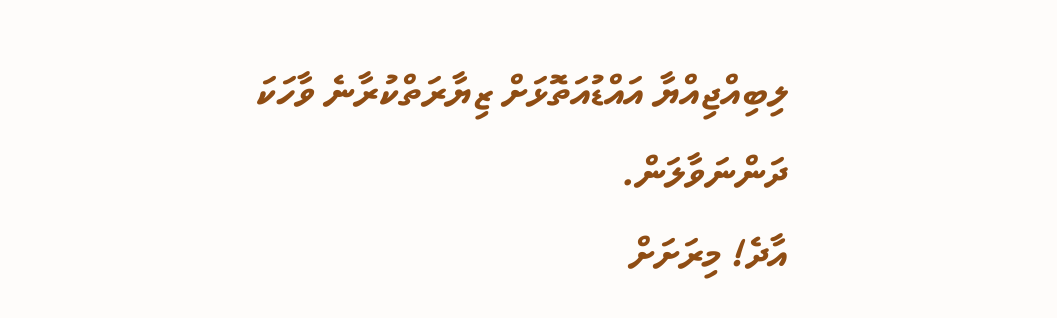ލިބިއްޖިއްޔާ އައްޑުއަތޮޅަށް ޒިޔާރަތްކުރާނެ ވާހަކަ ދަންނަވާލަން.
އާދެ! މިރަށަށް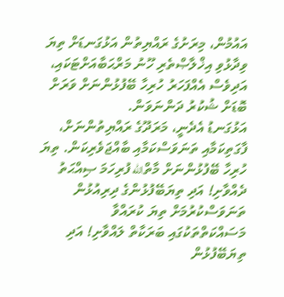އައުމުން، މިރަށުގެ ރައްޔިތުން އަޅުގަނޑަށް ތިޔަ ވިދާޅުވި އިޚްލާޞްތެރި ހޫނު މަރްޙަބާއަށްޓަކައި، އަދިވެސް އެއްފަހަރު ހުރިހާ ބޭފުޅުންނަށް ވަރަށް ބޮޑަށް ޝުކުރު ދަންނަވަން.
އަޅުގަނޑު އެދެނީ، މަރަދޫގެ ރައްޔިތުންނަށް، ފާގަތިކަމާއި ތަނަވަސްކަމާއި ބާއްޖަވެރިކަން. ތިޔަ ހުރިހާ ބޭފުޅުންނަށް މާތްالله ފުރިހަމަ ޞިއްޙަތު ދެއްވާށި! އަދި ތިޔަބޭފުޅުންގެ ދިރިއުޅުން ތަނަވަސްކުރުމަށް ތިޔަ ކުރައްވާ މަސައްކަތްތަކުގައި ބަރަކާތް ލައްވާށި! އަދި ތިޔަބޭފުޅުން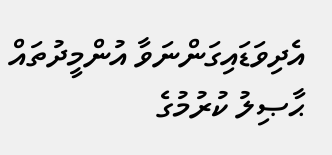އެދިވަޑައިގަންނަވާ އުންމީދުތައް ޙާޞިލު ކުރުމުގެ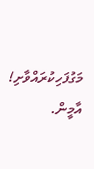މަގުފަހިކުރައްވާށި! އާމީން.